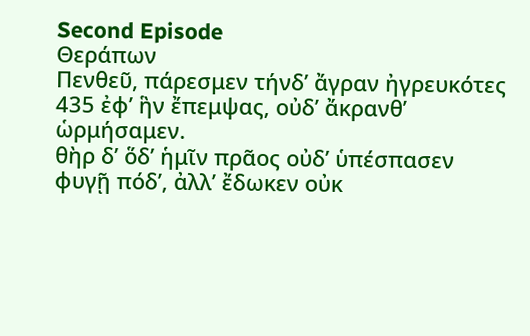Second Episode
Θεράπων
Πενθεῦ, πάρεσμεν τήνδʼ ἄγραν ἠγρευκότες
435 ἐφʼ ἣν ἔπεμψας, οὐδʼ ἄκρανθʼ ὡρμήσαμεν.
θὴρ δʼ ὅδʼ ἡμῖν πρᾶος οὐδʼ ὑπέσπασεν
φυγῇ πόδʼ, ἀλλʼ ἔδωκεν οὐκ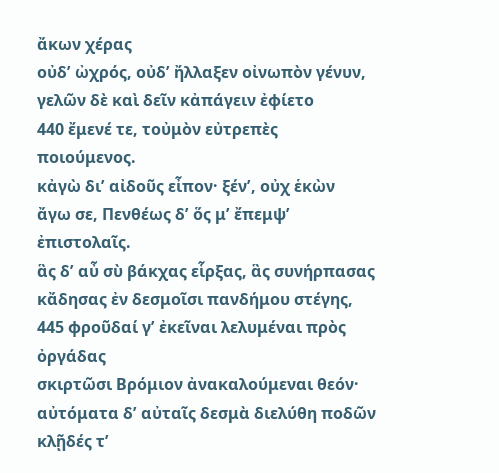ἄκων χέρας
οὐδʼ ὠχρός, οὐδʼ ἤλλαξεν οἰνωπὸν γένυν,
γελῶν δὲ καὶ δεῖν κἀπάγειν ἐφίετο
440 ἔμενέ τε, τοὐμὸν εὐτρεπὲς ποιούμενος.
κἀγὼ διʼ αἰδοῦς εἶπον· ξένʼ, οὐχ ἑκὼν
ἄγω σε, Πενθέως δʼ ὅς μʼ ἔπεμψʼ ἐπιστολαῖς.
ἃς δʼ αὖ σὺ βάκχας εἷρξας, ἃς συνήρπασας
κἄδησας ἐν δεσμοῖσι πανδήμου στέγης,
445 φροῦδαί γʼ ἐκεῖναι λελυμέναι πρὸς ὀργάδας
σκιρτῶσι Βρόμιον ἀνακαλούμεναι θεόν·
αὐτόματα δʼ αὐταῖς δεσμὰ διελύθη ποδῶν
κλῇδές τʼ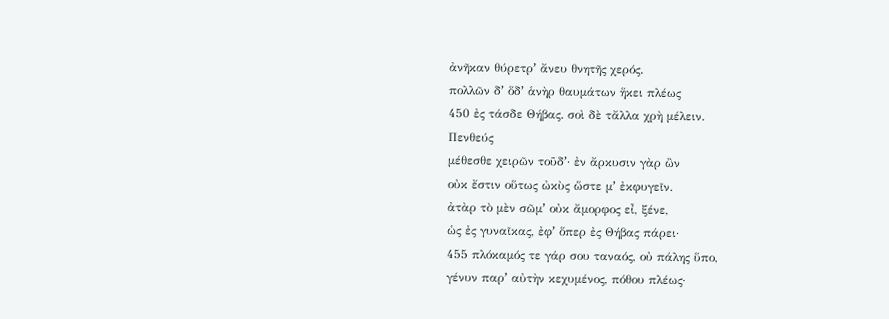ἀνῆκαν θύρετρʼ ἄνευ θνητῆς χερός.
πολλῶν δʼ ὅδʼ ἁνὴρ θαυμάτων ἥκει πλέως
450 ἐς τάσδε Θήβας. σοὶ δὲ τἄλλα χρὴ μέλειν.
Πενθεύς
μέθεσθε χειρῶν τοῦδʼ· ἐν ἄρκυσιν γὰρ ὢν
οὐκ ἔστιν οὕτως ὠκὺς ὥστε μʼ ἐκφυγεῖν.
ἀτὰρ τὸ μὲν σῶμʼ οὐκ ἄμορφος εἶ, ξένε,
ὡς ἐς γυναῖκας, ἐφʼ ὅπερ ἐς Θήβας πάρει·
455 πλόκαμός τε γάρ σου ταναός, οὐ πάλης ὕπο,
γένυν παρʼ αὐτὴν κεχυμένος, πόθου πλέως·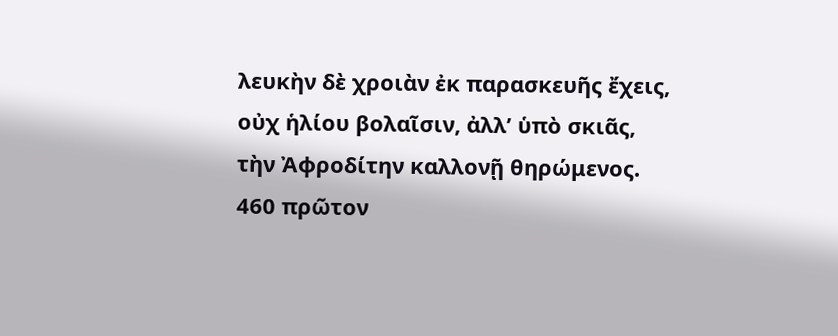λευκὴν δὲ χροιὰν ἐκ παρασκευῆς ἔχεις,
οὐχ ἡλίου βολαῖσιν, ἀλλʼ ὑπὸ σκιᾶς,
τὴν Ἀφροδίτην καλλονῇ θηρώμενος.
460 πρῶτον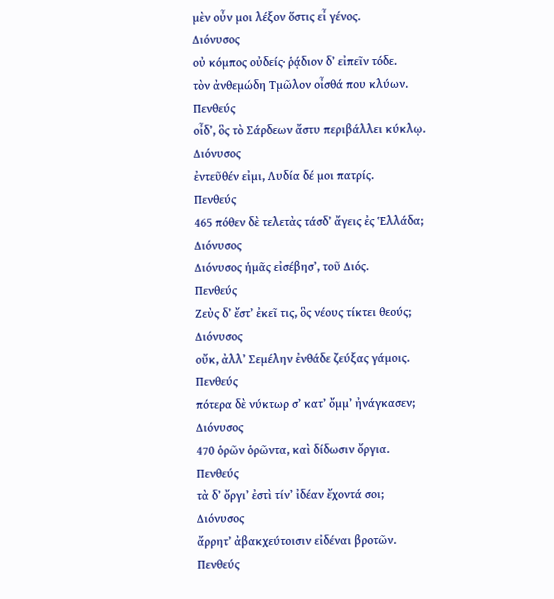μὲν οὖν μοι λέξον ὅστις εἶ γένος.
Διόνυσος
οὐ κόμπος οὐδείς· ῥᾴδιον δʼ εἰπεῖν τόδε.
τὸν ἀνθεμώδη Τμῶλον οἶσθά που κλύων.
Πενθεύς
οἶδʼ, ὃς τὸ Σάρδεων ἄστυ περιβάλλει κύκλῳ.
Διόνυσος
ἐντεῦθέν εἰμι, Λυδία δέ μοι πατρίς.
Πενθεύς
465 πόθεν δὲ τελετὰς τάσδʼ ἄγεις ἐς Ἑλλάδα;
Διόνυσος
Διόνυσος ἡμᾶς εἰσέβησʼ, τοῦ Διός.
Πενθεύς
Ζεὺς δʼ ἔστʼ ἐκεῖ τις, ὃς νέους τίκτει θεούς;
Διόνυσος
οὔκ, ἀλλʼ Σεμέλην ἐνθάδε ζεύξας γάμοις.
Πενθεύς
πότερα δὲ νύκτωρ σʼ κατʼ ὄμμʼ ἠνάγκασεν;
Διόνυσος
470 ὁρῶν ὁρῶντα, καὶ δίδωσιν ὄργια.
Πενθεύς
τὰ δʼ ὄργιʼ ἐστὶ τίνʼ ἰδέαν ἔχοντά σοι;
Διόνυσος
ἄρρητʼ ἀβακχεύτοισιν εἰδέναι βροτῶν.
Πενθεύς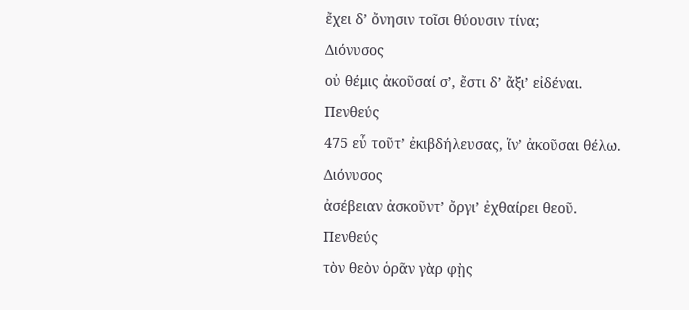ἔχει δʼ ὄνησιν τοῖσι θύουσιν τίνα;
Διόνυσος
οὐ θέμις ἀκοῦσαί σʼ, ἔστι δʼ ἄξιʼ εἰδέναι.
Πενθεύς
475 εὖ τοῦτʼ ἐκιβδήλευσας, ἵνʼ ἀκοῦσαι θέλω.
Διόνυσος
ἀσέβειαν ἀσκοῦντʼ ὄργιʼ ἐχθαίρει θεοῦ.
Πενθεύς
τὸν θεὸν ὁρᾶν γὰρ φῂς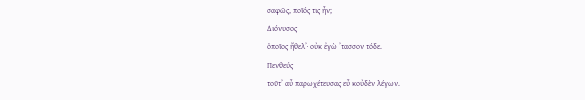σαφῶς, ποῖός τις ἦν;
Διόνυσος
ὁποῖος ἤθελʼ· οὐκ ἐγὼ ʼτασσον τόδε.
Πενθεύς
τοῦτʼ αὖ παρωχέτευσας εὖ κοὐδὲν λέγων.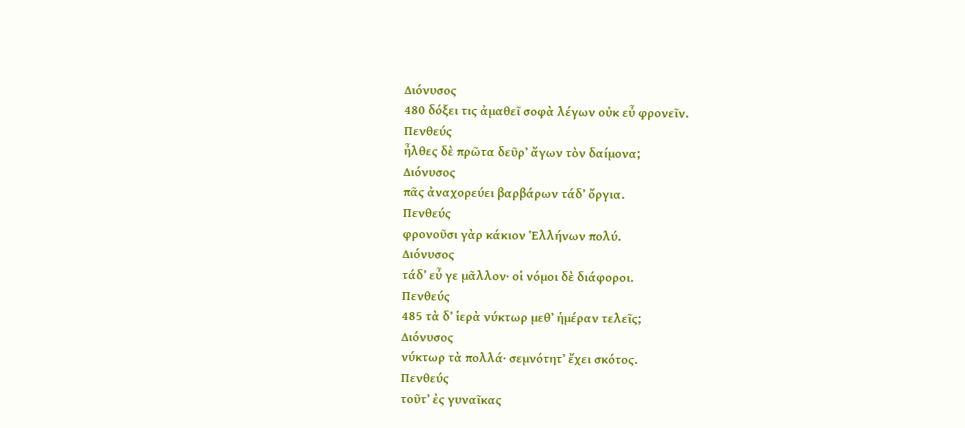Διόνυσος
480 δόξει τις ἀμαθεῖ σοφὰ λέγων οὐκ εὖ φρονεῖν.
Πενθεύς
ἦλθες δὲ πρῶτα δεῦρʼ ἄγων τὸν δαίμονα;
Διόνυσος
πᾶς ἀναχορεύει βαρβάρων τάδʼ ὄργια.
Πενθεύς
φρονοῦσι γὰρ κάκιον Ἑλλήνων πολύ.
Διόνυσος
τάδʼ εὖ γε μᾶλλον· οἱ νόμοι δὲ διάφοροι.
Πενθεύς
485 τὰ δʼ ἱερὰ νύκτωρ μεθʼ ἡμέραν τελεῖς;
Διόνυσος
νύκτωρ τὰ πολλά· σεμνότητʼ ἔχει σκότος.
Πενθεύς
τοῦτʼ ἐς γυναῖκας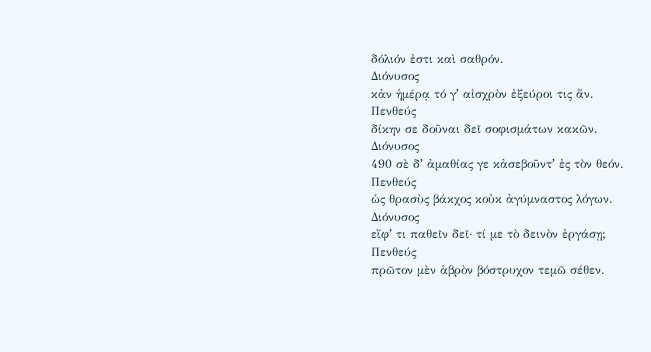δόλιόν ἐστι καὶ σαθρόν.
Διόνυσος
κἀν ἡμέρᾳ τό γʼ αἰσχρὸν ἐξεύροι τις ἄν.
Πενθεύς
δίκην σε δοῦναι δεῖ σοφισμάτων κακῶν.
Διόνυσος
490 σὲ δʼ ἀμαθίας γε κἀσεβοῦντʼ ἐς τὸν θεόν.
Πενθεύς
ὡς θρασὺς βάκχος κοὐκ ἀγύμναστος λόγων.
Διόνυσος
εἴφʼ τι παθεῖν δεῖ· τί με τὸ δεινὸν ἐργάσῃ;
Πενθεύς
πρῶτον μὲν ἁβρὸν βόστρυχον τεμῶ σέθεν.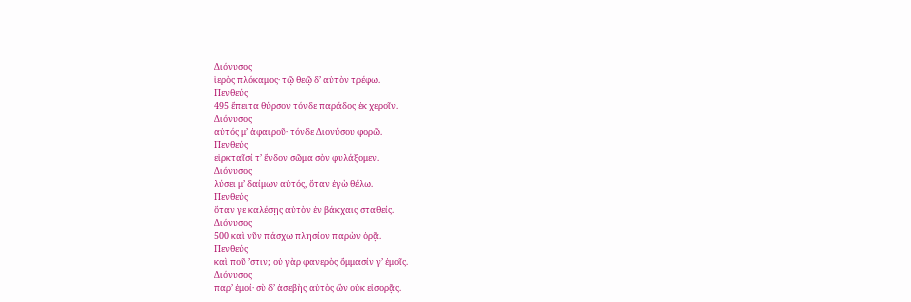Διόνυσος
ἱερὸς πλόκαμος· τῷ θεῷ δʼ αὐτὸν τρέφω.
Πενθεύς
495 ἔπειτα θύρσον τόνδε παράδος ἐκ χεροῖν.
Διόνυσος
αὐτός μʼ ἀφαιροῦ· τόνδε Διονύσου φορῶ.
Πενθεύς
εἱρκταῖσί τʼ ἔνδον σῶμα σὸν φυλάξομεν.
Διόνυσος
λύσει μʼ δαίμων αὐτός, ὅταν ἐγὼ θέλω.
Πενθεύς
ὅταν γε καλέσῃς αὐτὸν ἐν βάκχαις σταθείς.
Διόνυσος
500 καὶ νῦν πάσχω πλησίον παρὼν ὁρᾷ.
Πενθεύς
καὶ ποῦ ʼστιν; οὐ γὰρ φανερὸς ὄμμασίν γʼ ἐμοῖς.
Διόνυσος
παρʼ ἐμοί· σὺ δʼ ἀσεβὴς αὐτὸς ὢν οὐκ εἰσορᾷς.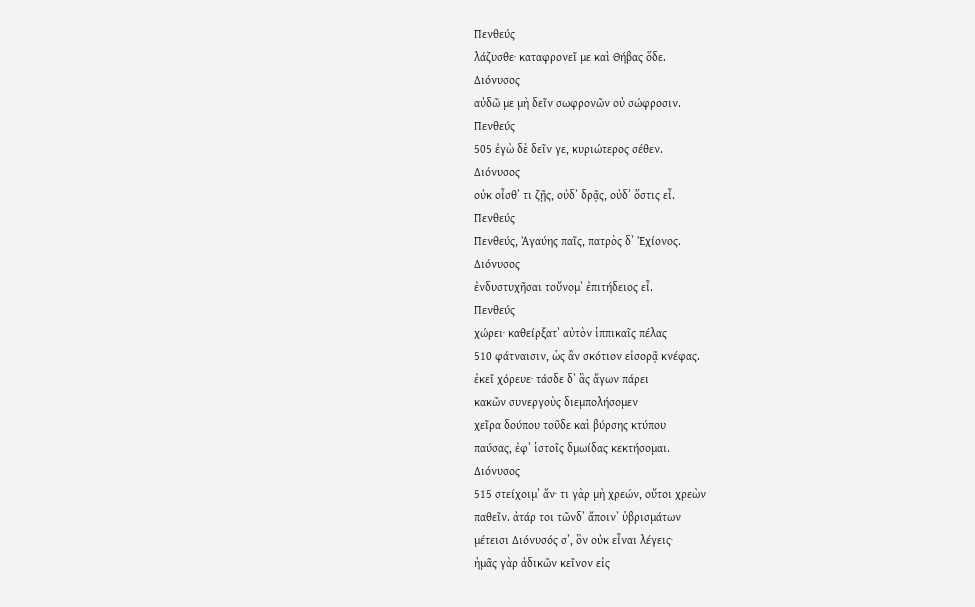Πενθεύς
λάζυσθε· καταφρονεῖ με καὶ Θήβας ὅδε.
Διόνυσος
αὐδῶ με μὴ δεῖν σωφρονῶν οὐ σώφροσιν.
Πενθεύς
505 ἐγὼ δὲ δεῖν γε, κυριώτερος σέθεν.
Διόνυσος
οὐκ οἶσθʼ τι ζῇς, οὐδʼ δρᾷς, οὐδʼ ὅστις εἶ.
Πενθεύς
Πενθεύς, Ἀγαύης παῖς, πατρὸς δʼ Ἐχίονος.
Διόνυσος
ἐνδυστυχῆσαι τοὔνομʼ ἐπιτήδειος εἶ.
Πενθεύς
χώρει· καθείρξατʼ αὐτὸν ἱππικαῖς πέλας
510 φάτναισιν, ὡς ἂν σκότιον εἰσορᾷ κνέφας.
ἐκεῖ χόρευε· τάσδε δʼ ἃς ἄγων πάρει
κακῶν συνεργοὺς διεμπολήσομεν
χεῖρα δούπου τοῦδε καὶ βύρσης κτύπου
παύσας, ἐφʼ ἱστοῖς δμωίδας κεκτήσομαι.
Διόνυσος
515 στείχοιμʼ ἄν· τι γὰρ μὴ χρεών, οὔτοι χρεὼν
παθεῖν. ἀτάρ τοι τῶνδʼ ἄποινʼ ὑβρισμάτων
μέτεισι Διόνυσός σʼ, ὃν οὐκ εἶναι λέγεις·
ἡμᾶς γὰρ ἀδικῶν κεῖνον εἰς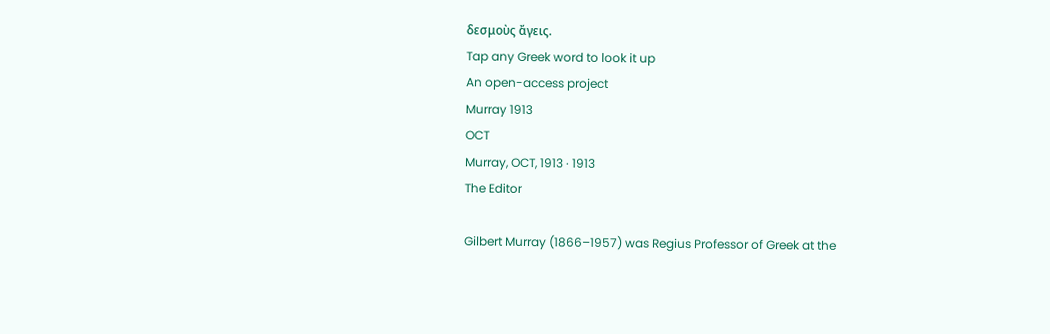δεσμοὺς ἄγεις.
Tap any Greek word to look it up
An open-access project
Murray 1913
OCT
Murray, OCT, 1913 · 1913
The Editor

Gilbert Murray (1866–1957) was Regius Professor of Greek at the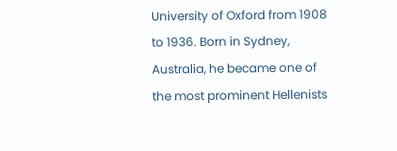University of Oxford from 1908 to 1936. Born in Sydney, Australia, he became one of the most prominent Hellenists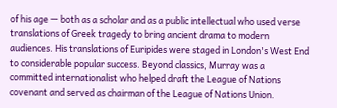of his age — both as a scholar and as a public intellectual who used verse translations of Greek tragedy to bring ancient drama to modern audiences. His translations of Euripides were staged in London's West End to considerable popular success. Beyond classics, Murray was a committed internationalist who helped draft the League of Nations covenant and served as chairman of the League of Nations Union.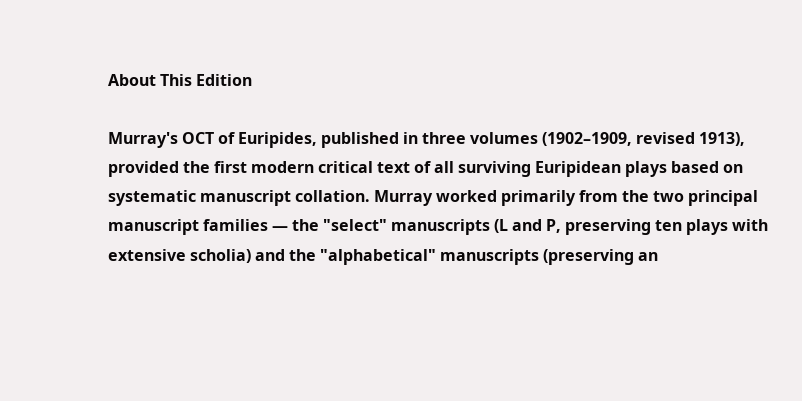About This Edition

Murray's OCT of Euripides, published in three volumes (1902–1909, revised 1913), provided the first modern critical text of all surviving Euripidean plays based on systematic manuscript collation. Murray worked primarily from the two principal manuscript families — the "select" manuscripts (L and P, preserving ten plays with extensive scholia) and the "alphabetical" manuscripts (preserving an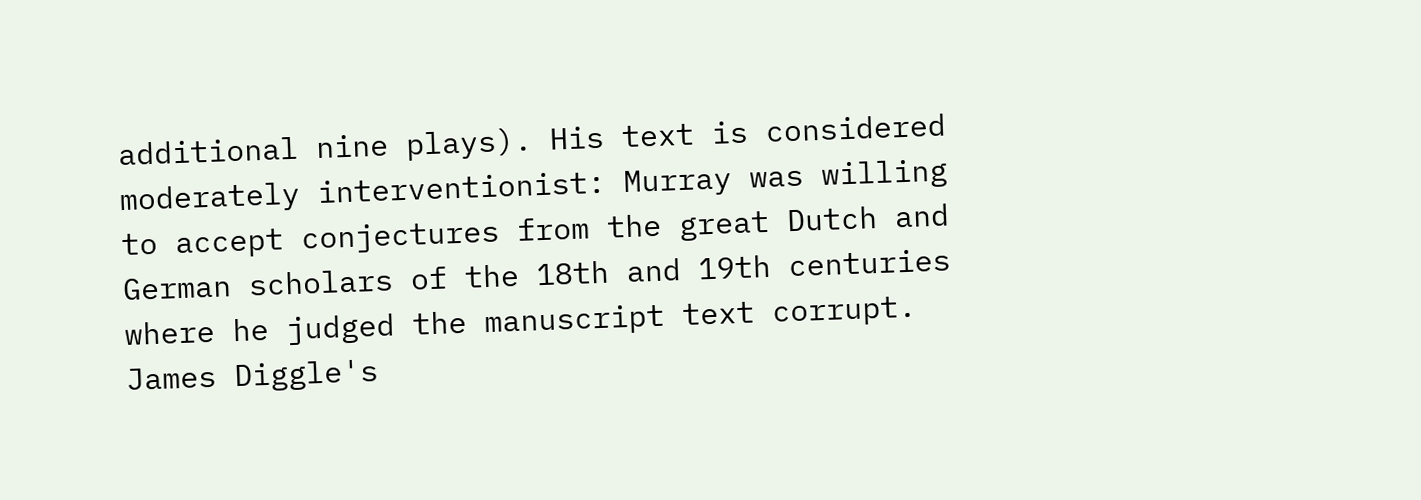additional nine plays). His text is considered moderately interventionist: Murray was willing to accept conjectures from the great Dutch and German scholars of the 18th and 19th centuries where he judged the manuscript text corrupt. James Diggle's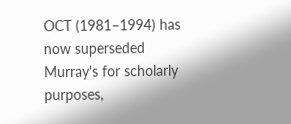OCT (1981–1994) has now superseded Murray's for scholarly purposes,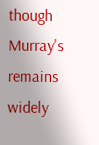though Murray's remains widely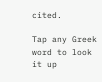cited.

Tap any Greek word to look it up